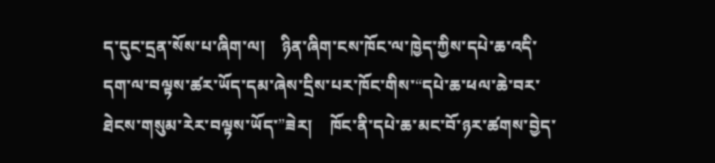ད་དུང་དྲན་སོས་པ་ཞིག་ལ།    ཉིན་ཞིག་ངས་ཁོང་ལ་ཁྱེད་ཀྱིས་དཔེ་ཆ་འདི་དག་ལ་བལྟས་ཚར་ཡོད་དམ་ཞེས་དྲིས་པར་ཁོང་གིས་“དཔེ་ཆ་ཕལ་ཆེ་བར་ཐེངས་གསུམ་རེར་བལྟས་ཡོད་”ཟེར།    ཁོང་ནི་དཔེ་ཆ་མང་བོ་ཉར་ཚགས་བྱེད་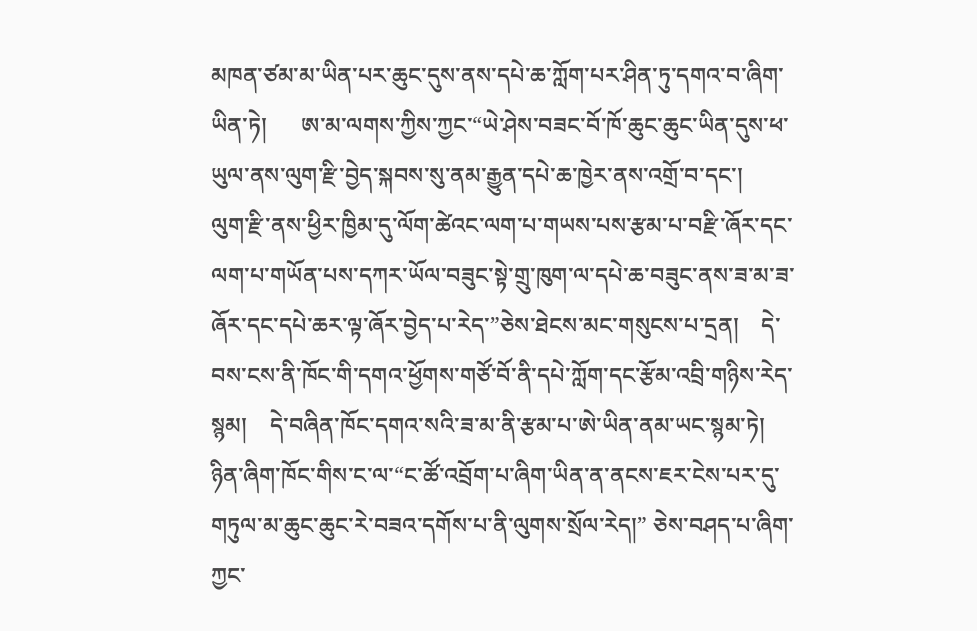མཁན་ཙམ་མ་ཡིན་པར་ཆུང་དུས་ནས་དཔེ་ཆ་ཀློག་པར་ཤིན་ཏུ་དགའ་བ་ཞིག་ཡིན་ཏེ།      ཨ་མ་ལགས་ཀྱིས་ཀྱང་“ཡེ་ཤེས་བཟང་བོ་ཁོ་ཆུང་ཆུང་ཡིན་དུས་ཕ་ཡུལ་ནས་ལུག་རྫི་བྱེད་སྐབས་སུ་ནམ་རྒྱུན་དཔེ་ཆ་ཁྱེར་ནས་འགྲོ་བ་དང་།    ལུག་རྫི་ནས་ཕྱིར་ཁྱིམ་དུ་ལོག་ཚེའང་ལག་པ་གཡས་པས་རྩམ་པ་བརྫི་ཞོར་དང་ལག་པ་གཡོན་པས་དཀར་ཡོལ་བཟུང་སྟེ་གྲུ་ཁུག་ལ་དཔེ་ཆ་བཟུང་ནས་ཟ་མ་ཟ་ཞོར་དང་དཔེ་ཆར་ལྟ་ཞོར་བྱེད་པ་རེད་”ཅེས་ཐེངས་མང་གསུངས་པ་དྲན།    དེ་བས་ངས་ནི་ཁོང་གི་དགའ་ཕྱོགས་གཙོ་བོ་ནི་དཔེ་ཀློག་དང་རྩོམ་འབྲི་གཉིས་རེད་སྙམ།    དེ་བཞིན་ཁོང་དགའ་སའི་ཟ་མ་ནི་རྩམ་པ་ཨེ་ཡིན་ནམ་ཡང་སྙམ་ཏེ།    ཉིན་ཞིག་ཁོང་གིས་ང་ལ་“ང་ཚོ་འབྲོག་པ་ཞིག་ཡིན་ན་ནངས་ཇར་ངེས་པར་དུ་གཏུལ་མ་ཆུང་ཆུང་རེ་བཟའ་དགོས་པ་ནི་ལུགས་སྲོལ་རེད།” ཅེས་བཤད་པ་ཞིག་ཀྱང་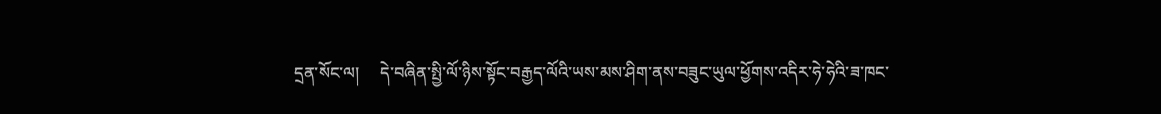དྲན་སོང་ལ།     དེ་བཞིན་སྤྱི་ལོ་ཉིས་སྟོང་བརྒྱད་ལོའི་ཡས་མས་ཤིག་ནས་བཟུང་ཡུལ་ཕྱོགས་འདིར་ཧེ་ཧེའི་ཟ་ཁང་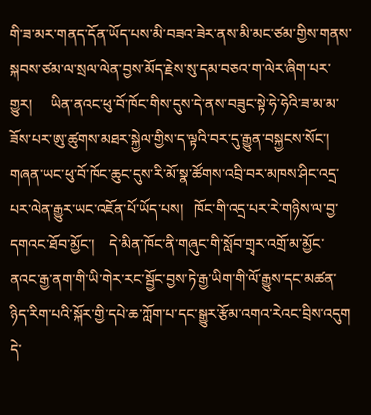གི་ཟ་མར་གནད་དོན་ཡོད་པས་མི་བཟའ་ཟེར་ནས་མི་མང་ཙམ་གྱིས་གནས་སྐབས་ཙམ་ལ་སྲལ་ལེན་བྱས་མོད་རྗེས་སུ་དམ་བཅའ་ག་ལེར་ཞིག་པར་གྱུར།     ཡིན་ནའང་ཕུ་བོ་ཁོང་གིས་དུས་དེ་ནས་བཟུང་སྟེ་ཧེ་ཧེའི་ཟ་མ་མ་ཟོས་པར་ཨུ་ཚུགས་མཐར་སྐྱེལ་གྱིས་ད་ལྟའི་བར་དུ་རྒྱུན་བསྐྱངས་སོང་།    གཞན་ཡང་ཕུ་བོ་ཁོང་ཆུང་དུས་རི་མོ་སྣ་ཚོགས་འབྲི་བར་མཁས་ཤིང་འདྲ་པར་ལེན་རྒྱུར་ཡང་འཇོན་པོ་ཡོད་པས།   ཁོང་གི་འདྲ་པར་རེ་གཉིས་ལ་བྱ་དགའང་ཐོབ་མྱོང་།    དེ་མིན་ཁོང་ནི་གཞུང་གི་སློབ་གྲྭར་འགྲོ་མ་མྱོང་ནའང་རྒྱ་ནག་གི་ཡི་གེར་རང་སྦྱོང་བྱས་ཏེ་རྒྱ་ཡིག་གི་ལོ་རྒྱུས་དང་མཚན་ཉིད་རིག་པའི་སྐོར་གྱི་དཔེ་ཆ་ཀློག་པ་དང་སྒྱུར་རྩོམ་འགའ་རེའང་བྲིས་འདུག       དེ་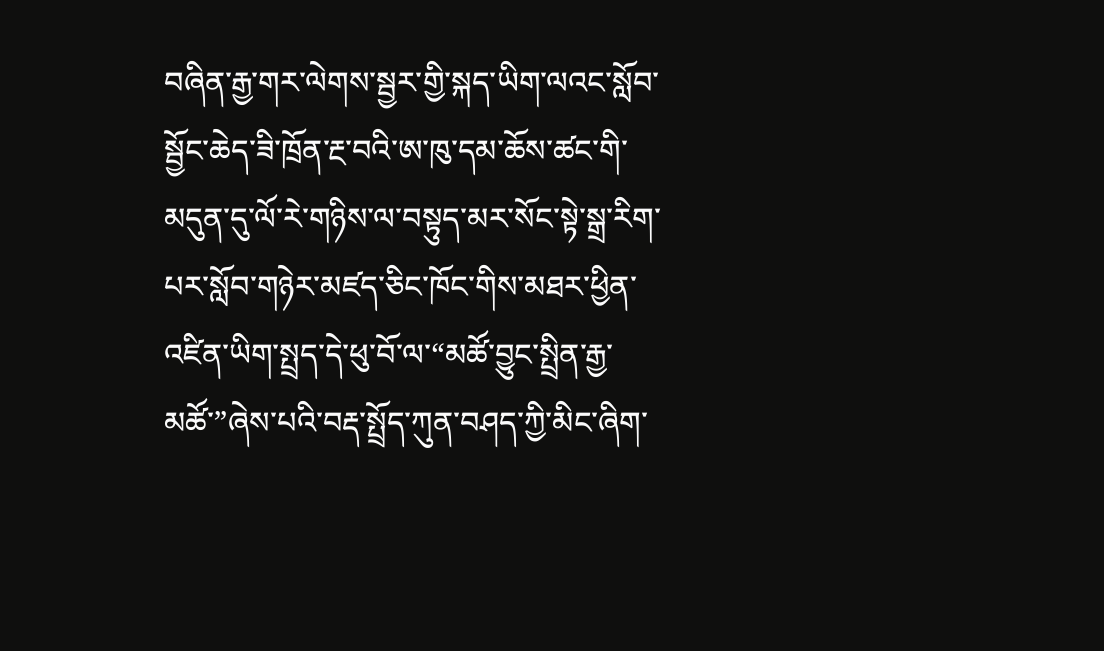བཞིན་རྒྱ་གར་ལེགས་སྦྱར་གྱི་སྐད་ཡིག་ལའང་སློབ་སྦྱོང་ཆེད་ཟི་ཁྲོན་རྔ་བའི་ཨ་ཁུ་དམ་ཆོས་ཚང་གི་མདུན་དུ་ལོ་རེ་གཉིས་ལ་བསྟུད་མར་སོང་སྟེ་སྒྲ་རིག་པར་སློབ་གཉེར་མཛད་ཅིང་ཁོང་གིས་མཐར་ཕྱིན་འཛིན་ཡིག་སྤྲད་དེ་ཕུ་བོ་ལ་“མཚོ་བྱུང་སྤྲིན་རྒྱ་མཚོ་”ཞེས་པའི་བརྡ་སྤྲོད་ཀུན་བཤད་ཀྱི་མིང་ཞིག་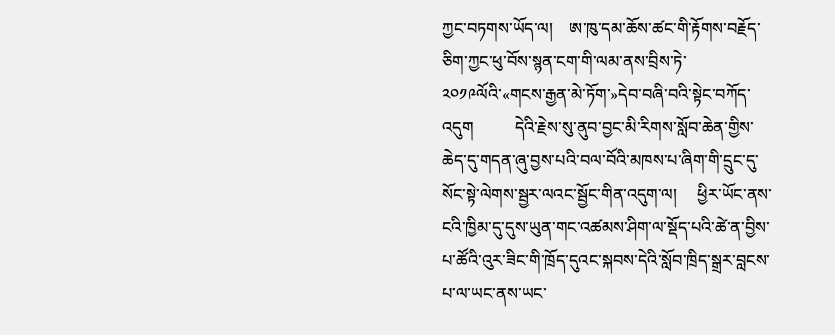ཀྱང་བཏགས་ཡོད་ལ།    ཨ་ཁུ་དམ་ཆོས་ཚང་གི་རྟོགས་བརྗོད་ཅིག་ཀྱང་ཕུ་བོས་སྙན་ངག་གི་ལམ་ནས་བྲིས་ཏེ་༢༠༡༩ལོའི་«གངས་རྒྱན་མེ་ཏོག་»དེབ་བཞི་བའི་སྟེང་བཀོད་འདུག          དེའི་རྗེས་སུ་ནུབ་བྱང་མི་རིགས་སློབ་ཆེན་གྱིས་ཆེད་དུ་གདན་ཞུ་བྱས་པའི་བལ་བོའི་མཁས་པ་ཞིག་གི་དྲུང་དུ་སོང་སྟེ་ལེགས་སྦྱར་ལའང་སྦྱོང་གིན་འདུག་ལ།     ཕྱིར་ཡོང་ནས་ངའི་ཁྱིམ་དུ་དུས་ཡུན་གང་འཚམས་ཤིག་ལ་སྡོད་པའི་ཚེ་ན་བྱིས་པ་ཚོའི་འུར་ཟིང་གི་ཁྲོད་དུའང་སྐབས་དེའི་སློབ་ཁྲིད་སྒྲར་བླངས་པ་ལ་ཡང་ནས་ཡང་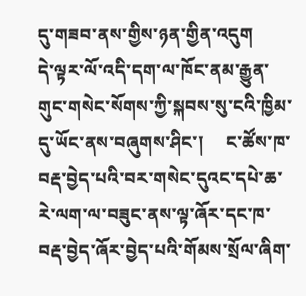དུ་གཟབ་ནས་གྱིས་ཉན་གྱིན་འདུག        དེ་ལྟར་ལོ་འདི་དག་ལ་ཁོང་ནམ་རྒྱུན་གུང་གསེང་སོགས་ཀྱི་སྐབས་སུ་ངའི་ཁྱིམ་དུ་ཡོང་ནས་བཞུགས་ཤིང་།     ང་ཚོས་ཁ་བརྡ་བྱེད་པའི་བར་གསེང་དུའང་དཔེ་ཆ་རེ་ལག་ལ་བཟུང་ནས་ལྟ་ཞོར་དང་ཁ་བརྡ་བྱེད་ཞོར་བྱེད་པའི་གོམས་སྲོལ་ཞིག་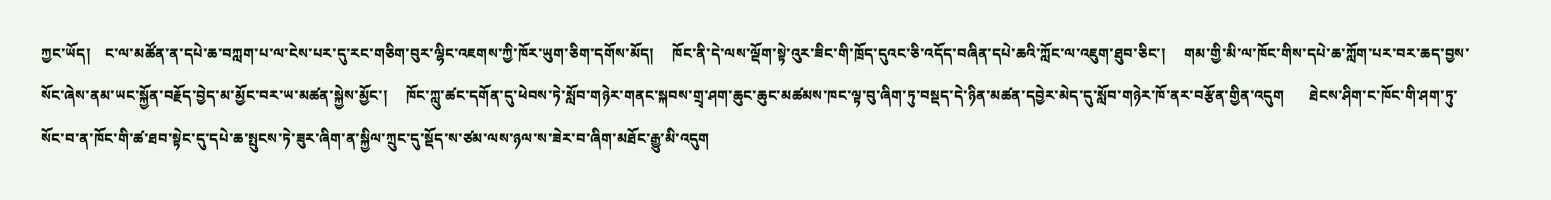ཀྱང་ཡོད།    ང་ལ་མཚོན་ན་དཔེ་ཆ་བཀླག་པ་ལ་ངེས་པར་དུ་རང་གཅིག་བུར་ལྷིང་འཇགས་ཀྱི་ཁོར་ཡུག་ཅིག་དགོས་མོད།     ཁོང་ནི་དེ་ལས་ལྡོག་སྟེ་འུར་ཟིང་གི་ཁྲོད་དུའང་ཅི་འདོད་བཞིན་དཔེ་ཆའི་ཀློང་ལ་འཇུག་ཐུབ་ཅིང་།     གམ་གྱི་མི་ལ་ཁོང་གིས་དཔེ་ཆ་ཀློག་པར་བར་ཆད་བྱས་སོང་ཞེས་ནམ་ཡང་སྐྱོན་བརྗོད་བྱེད་མ་མྱོང་བར་ཡ་མཚན་སྐྱེས་མྱོང་།     ཁོང་ཀླུ་ཚང་དགོན་དུ་ཕེབས་ཏེ་སློབ་གཉེར་གནང་སྐབས་གྲྭ་ཤག་ཆུང་ཆུང་མཚམས་ཁང་ལྟ་བུ་ཞིག་ཏུ་བསྡད་དེ་ཉིན་མཚན་དབྱེར་མེད་དུ་སློབ་གཉེར་ཁོ་ནར་བརྩོན་གྱིན་འདུག       ཐེངས་ཤིག་ང་ཁོང་གི་ཤག་ཏུ་སོང་བ་ན་ཁོང་གི་ཚ་ཐབ་སྟེང་དུ་དཔེ་ཆ་སྤུངས་ཏེ་ཟུར་ཞིག་ན་སྐྱིལ་ཀྲུང་དུ་སྡོད་ས་ཙམ་ལས་ཉལ་ས་ཟེར་བ་ཞིག་མཐོང་རྒྱུ་མི་འདུག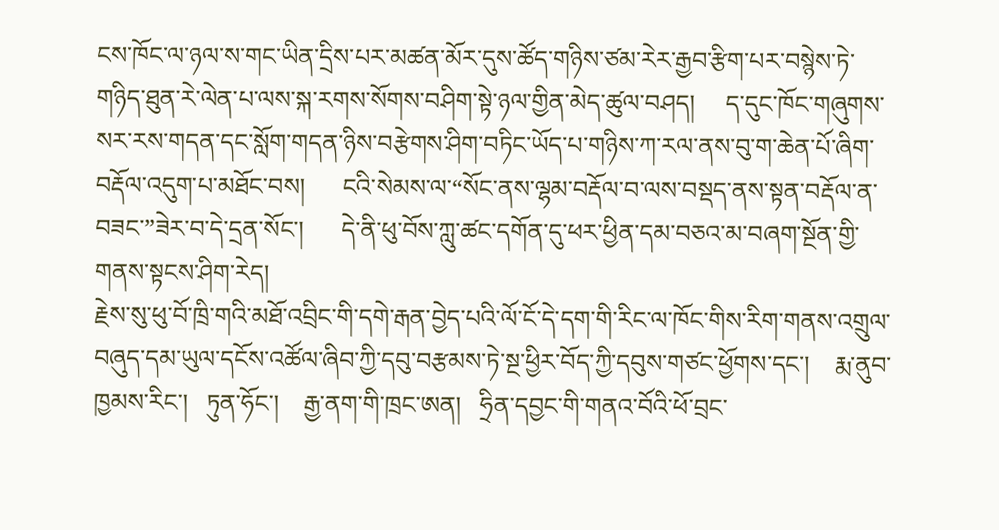ངས་ཁོང་ལ་ཉལ་ས་གང་ཡིན་དྲིས་པར་མཚན་མོར་དུས་ཚོད་གཉིས་ཙམ་རེར་རྒྱབ་རྩིག་པར་བསྙེས་ཏེ་གཉིད་ཐུན་རེ་ལེན་པ་ལས་སྐ་རགས་སོགས་བཤིག་སྟེ་ཉལ་གྱིན་མེད་ཚུལ་བཤད།     ད་དུང་ཁོང་གཞུགས་སར་རས་གདན་དང་སློག་གདན་ཉིས་བརྩེགས་ཤིག་བཏིང་ཡོད་པ་གཉིས་ཀ་རལ་ནས་བུ་ག་ཆེན་པོ་ཞིག་བརྡོལ་འདུག་པ་མཐོང་བས།      ངའི་སེམས་ལ་“སོང་ནས་ལྷམ་བརྡོལ་བ་ལས་བསྡད་ནས་སྟན་བརྡོལ་ན་བཟང་”ཟེར་བ་དེ་དྲན་སོང་།      དེ་ནི་ཕུ་བོས་ཀླུ་ཚང་དགོན་དུ་ཕར་ཕྱིན་དམ་བཅའ་མ་བཞག་སྔོན་གྱི་གནས་སྟངས་ཤིག་རེད།
རྗེས་སུ་ཕུ་བོ་ཁྲི་གའི་མཐོ་འབྲིང་གི་དགེ་རྒན་བྱེད་པའི་ལོ་ངོ་དེ་དག་གི་རིང་ལ་ཁོང་གིས་རིག་གནས་འགྲུལ་བཞུད་དམ་ཡུལ་དངོས་འཚོལ་ཞིབ་ཀྱི་དབུ་བརྩམས་ཏེ་སྔ་ཕྱིར་བོད་ཀྱི་དབུས་གཙང་ཕྱོགས་དང་།    རྨ་ནུབ་ཁྱམས་རིང་།   ཏུན་ཧོང་།    རྒྱ་ནག་གི་ཁྲང་ཨན།   ཧྲིན་དབྱང་གི་གནའ་བོའི་ཕོ་བྲང་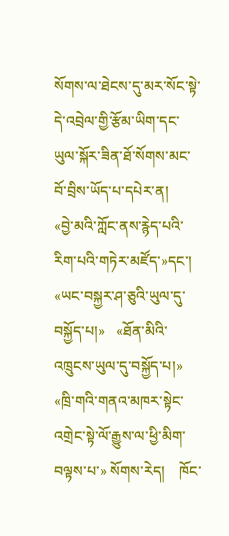སོགས་ལ་ཐེངས་དུ་མར་སོང་སྟེ་དེ་འབྲེལ་གྱི་རྩོམ་ཡིག་དང་ཡུལ་སྐོར་ཟིན་ཐོ་སོགས་མང་བོ་བྲིས་ཡོད་པ་དཔེར་ན།     «བྱེ་མའི་ཀློང་ནས་རྙེད་པའི་རིག་པའི་གཏེར་མཛོད་»དང་།    «ཡང་བསྐྱར་ཤ་ཅུའི་ཡུལ་དུ་བསྐྱོད་པ།»   «ཐོན་མིའི་འཁྲུངས་ཡུལ་དུ་བསྐྱོད་པ།»   «ཁྲི་གའི་གནའ་མཁར་སྟེང་འགྲེང་སྟེ་ལོ་རྒྱུས་ལ་ཕྱི་མིག་བལྟས་པ་» སོགས་རེད།    ཁོང་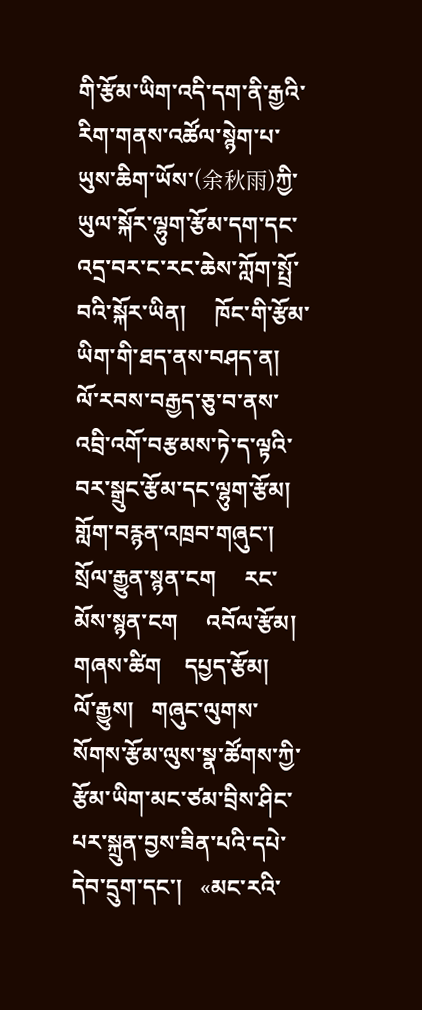གི་རྩོམ་ཡིག་འདི་དག་ནི་རྒྱའི་རིག་གནས་འཚོལ་སྙེག་པ་ཡུས་ཆིག་ཡོས་(余秋雨)ཀྱི་ཡུལ་སྐོར་ལྷུག་རྩོམ་དག་དང་འདྲ་བར་ང་རང་ཆེས་ཀློག་སྤྲོ་བའི་སྐོར་ཡིན།     ཁོང་གི་རྩོམ་ཡིག་གི་ཐད་ནས་བཤད་ན།     ལོ་རབས་བརྒྱད་ཅུ་བ་ནས་འབྲི་འགོ་བརྩམས་ཏེ་ད་ལྟའི་བར་སྒྲུང་རྩོམ་དང་ལྷུག་རྩོམ།    གློག་བརྙན་འཁྲབ་གཞུང་།    སྲོལ་རྒྱུན་སྙན་ངག     རང་མོས་སྙན་ངག     འབོལ་རྩོམ།    གཞས་ཚིག    དཔྱད་རྩོམ།   ལོ་རྒྱུས།   གཞུང་ལུགས་སོགས་རྩོམ་ལུས་སྣ་ཚོགས་ཀྱི་རྩོམ་ཡིག་མང་ཙམ་བྲིས་ཤིང་པར་སྐྲུན་བྱས་ཟིན་པའི་དཔེ་དེབ་དྲུག་དང་།   «མང་རའི་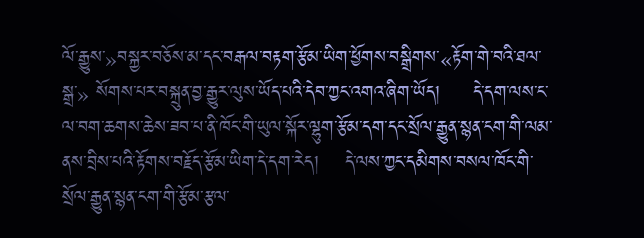ལོ་རྒྱུས་»བསྐྱར་བཅོས་མ་དང་བརྒལ་བརྟག་རྩོམ་ཡིག་ཕྱོགས་བསྒྲིགས་«རྟོག་གེ་བའི་ཐལ་སྒྲ་» སོགས་པར་བསྐྲུན་བྱ་རྒྱུར་ལུས་ཡོད་པའི་དེབ་ཀྱང་འགའ་ཞིག་ཡོད།     དེ་དག་ལས་ང་ལ་བག་ཆགས་ཆེས་ཟབ་པ་ནི་ཁོང་གི་ཡུལ་སྐོར་ལྷུག་རྩོམ་དག་དང་སྲོལ་རྒྱུན་སྙན་ངག་གི་ལམ་ནས་བྲིས་པའི་རྟོགས་བརྗོད་རྩོམ་ཡིག་དེ་དག་རེད།    དེ་ལས་ཀྱང་དམིགས་བསལ་ཁོང་གི་སྲོལ་རྒྱུན་སྙན་ངག་གི་རྩོམ་རྩལ་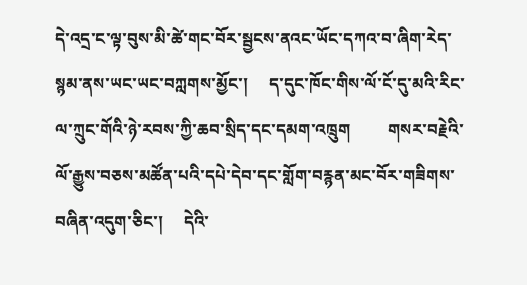དེ་འདྲ་ང་ལྟ་བུས་མི་ཚེ་གང་བོར་སྦྱངས་ནའང་ཡོང་དཀའ་བ་ཞིག་རེད་སྙམ་ནས་ཡང་ཡང་བཀླགས་མྱོང་།     ད་དུང་ཁོང་གིས་ལོ་ངོ་དུ་མའི་རིང་ལ་ཀྲུང་གོའི་ཉེ་རབས་ཀྱི་ཆབ་སྲིད་དང་དམག་འཁྲུག         གསར་བརྗེའི་ལོ་རྒྱུས་བཅས་མཚོན་པའི་དཔེ་དེབ་དང་གློག་བརྙན་མང་བོར་གཟིགས་བཞིན་འདུག་ཅིང་།     དེའི་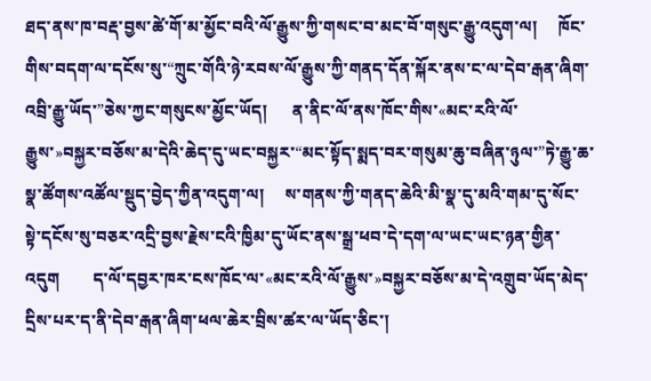ཐད་ནས་ཁ་བརྡ་བྱས་ཚེ་གོ་མ་མྱོང་བའི་ལོ་རྒྱུས་ཀྱི་གསང་བ་མང་བོ་གསུང་རྒྱུ་འདུག་ལ།     ཁོང་གིས་བདག་ལ་དངོས་སུ་“ཀྲུང་གོའི་ཉེ་རབས་ལོ་རྒྱུས་ཀྱི་གནད་དོན་སྐོར་ནས་ང་ལ་དེབ་རྒན་ཞིག་འབྲི་རྒྱུ་ཡོད་”ཅེས་ཀྱང་གསུངས་མྱོང་ཡོད།      ན་ནིང་ལོ་ནས་ཁོང་གིས་«མང་རའི་ལོ་རྒྱུས་»བསྐྱར་བཅོས་མ་དེའི་ཆེད་དུ་ཡང་བསྐྱར་“མང་སྟོད་སྨད་བར་གསུམ་ཆུ་བཞིན་ཉུལ་”ཏེ་རྒྱུ་ཆ་སྣ་ཚོགས་འཚོལ་སྡུད་བྱེད་ཀྱིན་འདུག་ལ།     ས་གནས་ཀྱི་གནད་ཆེའི་མི་སྣ་དུ་མའི་གམ་དུ་སོང་སྟེ་དངོས་སུ་བཅར་འདྲི་བྱས་རྗེས་ངའི་ཁྱིམ་དུ་ཡོང་ནས་སྒྲ་ཕབ་དེ་དག་ལ་ཡང་ཡང་ཉན་གྱིན་འདུག        ད་ལོ་དབྱར་ཁར་ངས་ཁོང་ལ་«མང་རའི་ལོ་རྒྱུས་»བསྐྱར་བཅོས་མ་དེ་འགྲུབ་ཡོད་མེད་དྲིས་པར་ད་ནི་དེབ་རྒན་ཞིག་ཕལ་ཆེར་བྲིས་ཚར་ལ་ཡོད་ཅིང་།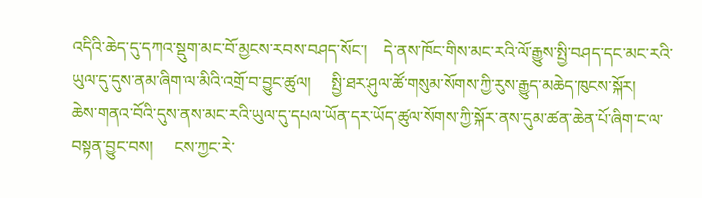འདིའི་ཆེད་དུ་དཀའ་སྡུག་མང་བོ་མྱངས་རབས་བཤད་སོང་།    དེ་ནས་ཁོང་གིས་མང་རའི་ལོ་རྒྱུས་སྤྱི་བཤད་དང་མང་རའི་ཡུལ་དུ་དུས་ནམ་ཞིག་ལ་མིའི་འགྲོ་བ་བྱུང་ཚུལ།     སྤྱི་ཐར་ཤུལ་ཚོ་གསུམ་སོགས་ཀྱི་རུས་རྒྱུད་མཆེད་ཁུངས་སྐོར།    ཆེས་གནའ་བོའི་དུས་ནས་མང་རའི་ཡུལ་དུ་དཔལ་ཡོན་དར་ཡོད་ཚུལ་སོགས་ཀྱི་སྐོར་ནས་དུམ་ཚན་ཆེན་པོ་ཞིག་ང་ལ་བསྟན་བྱུང་བས།     ངས་ཀྱང་རེ་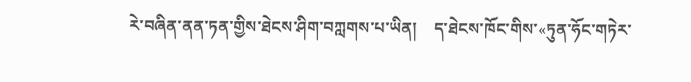རེ་བཞིན་ནན་ཏན་གྱིས་ཐེངས་ཤིག་བཀླགས་པ་ཡིན།    ད་ཐེངས་ཁོང་གིས་«ཏུན་ཧོང་གཏེར་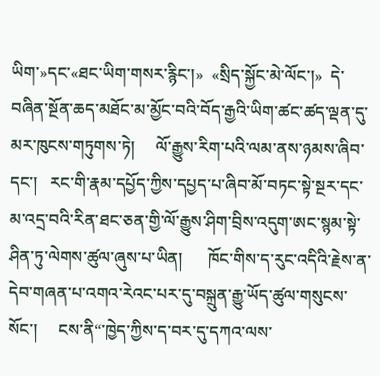ཡིག་»དང་«ཐང་ཡིག་གསར་རྙིང་།»  «སྲིད་སྐྱོང་མེ་ལོང་།»  དེ་བཞིན་སྔོན་ཆད་མཐོང་མ་མྱོང་བའི་བོད་རྒྱའི་ཡིག་ཚང་ཚད་ལྡན་དུ་མར་ཁུངས་གཏུགས་ཏེ།     ལོ་རྒྱུས་རིག་པའི་ལམ་ནས་ཉམས་ཞིབ་དང་།   རང་གི་རྣམ་དཔྱོད་ཀྱིས་དཔྱད་པ་ཞིབ་མོ་བཏང་སྟེ་སྔར་དང་མ་འདྲ་བའི་རིན་ཐང་ཅན་གྱི་ལོ་རྒྱུས་ཤིག་བྲིས་འདུག་ཨང་སྙམ་སྟེ་ཤིན་ཏུ་ལེགས་ཚུལ་ཞུས་པ་ཡིན།      ཁོང་གིས་ད་རུང་འདིའི་རྗེས་ན་དེབ་གཞན་པ་འགའ་རེའང་པར་དུ་བསྐྲུན་རྒྱུ་ཡོད་ཚུལ་གསུངས་སོང་།     ངས་ནི“་ཁྱེད་ཀྱིས་ད་བར་དུ་དཀའ་ལས་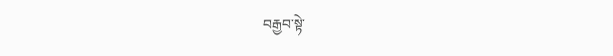བརྒྱབ་སྟེ་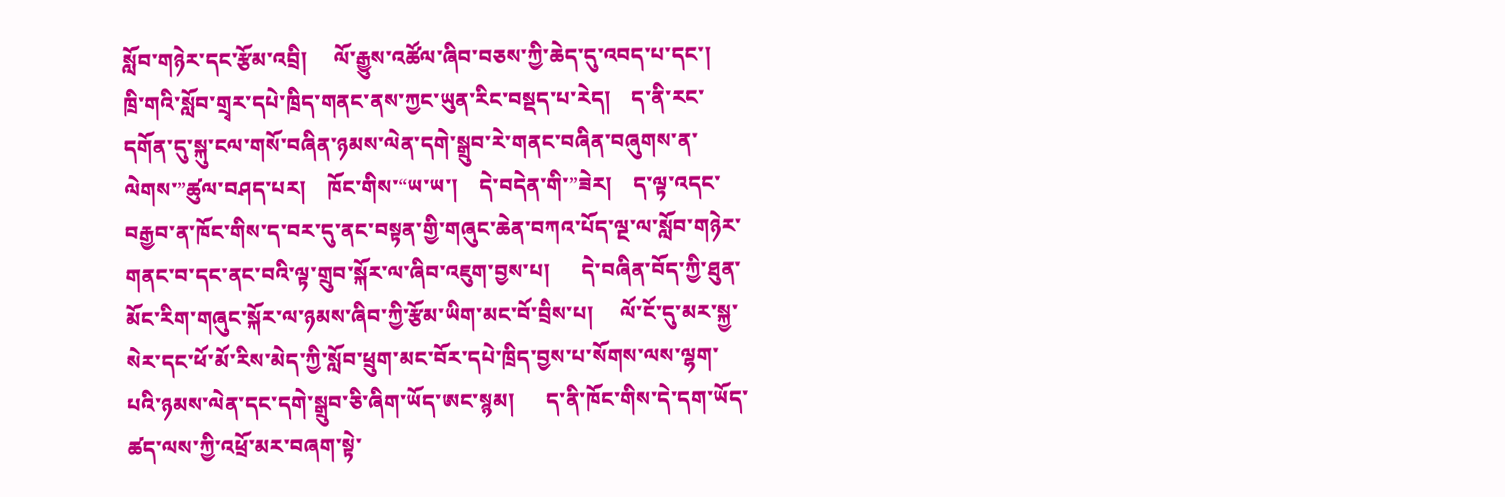སློབ་གཉེར་དང་རྩོམ་འབྲི།     ལོ་རྒྱུས་འཚོལ་ཞིབ་བཅས་ཀྱི་ཆེད་དུ་འབད་པ་དང་།    ཁྲི་གའི་སློབ་གྲྭར་དཔེ་ཁྲིད་གནང་ནས་ཀྱང་ཡུན་རིང་བསྡད་པ་རེད།    ད་ནི་རང་དགོན་དུ་སྐུ་ངལ་གསོ་བཞིན་ཉམས་ལེན་དགེ་སྒྲུབ་རེ་གནང་བཞིན་བཞུགས་ན་ལེགས་”ཚུལ་བཤད་པར།    ཁོང་གིས་“ཡ་ཡ་།    དེ་བདེན་གི་”ཟེར།    ད་ལྟ་འདང་བརྒྱབ་ན་ཁོང་གིས་ད་བར་དུ་ནང་བསྟན་གྱི་གཞུང་ཆེན་བཀའ་པོད་ལྔ་ལ་སློབ་གཉེར་གནང་བ་དང་ནང་བའི་ལྟ་གྲུབ་སྐོར་ལ་ཞིབ་འཇུག་བྱས་པ།      དེ་བཞིན་བོད་ཀྱི་ཐུན་མོང་རིག་གཞུང་སྐོར་ལ་ཉམས་ཞིབ་ཀྱི་རྩོམ་ཡིག་མང་བོ་བྲིས་པ།     ལོ་ངོ་དུ་མར་སྐྱ་སེར་དང་ཕོ་མོ་རིས་མེད་ཀྱི་སློབ་ཕྲུག་མང་བོར་དཔེ་ཁྲིད་བྱས་པ་སོགས་ལས་ལྷག་པའི་ཉམས་ལེན་དང་དགེ་སྒྲུབ་ཅི་ཞིག་ཡོད་ཨང་སྙམ།      ད་ནི་ཁོང་གིས་དེ་དག་ཡོད་ཚད་ལས་ཀྱི་འཕྲོ་མར་བཞག་སྟེ་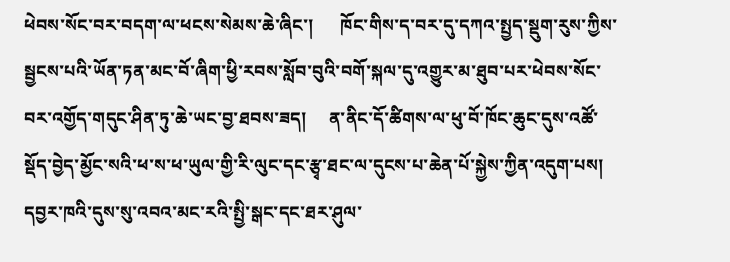ཕེབས་སོང་བར་བདག་ལ་ཕངས་སེམས་ཆེ་ཞིང་།      ཁོང་གིས་ད་བར་དུ་དཀའ་སྤྱད་སྡུག་རུས་ཀྱིས་སྦྱངས་པའི་ཡོན་ཏན་མང་བོ་ཞིག་ཕྱི་རབས་སློབ་བུའི་བགོ་སྐལ་དུ་འགྱུར་མ་ཐུབ་པར་ཕེབས་སོང་བར་འགྱོད་གདུང་ཤིན་ཏུ་ཆེ་ཡང་བྱ་ཐབས་ཟད།     ན་ནིང་དོ་ཚིགས་ལ་ཕུ་བོ་ཁོང་ཆུང་དུས་འཚོ་སྡོད་བྱེད་མྱོང་སའི་ཕ་ས་ཕ་ཡུལ་གྱི་རི་ལུང་དང་རྩྭ་ཐང་ལ་དུངས་པ་ཆེན་པོ་སྐྱེས་ཀྱིན་འདུག་པས།    དབྱར་ཁའི་དུས་སུ་འབའ་མང་རའི་སྤྱི་སྒང་དང་ཐར་ཤུལ་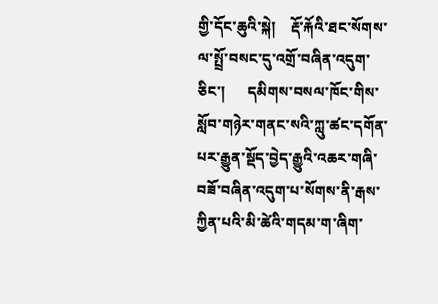གྱི་དོང་ཆུའི་སྐེ།    རྡོ་རྐོའི་ཐང་སོགས་ལ་སྤྲོ་བསང་དུ་འགྲོ་བཞིན་འདུག་ཅིང་།      དམིགས་བསལ་ཁོང་གིས་སློབ་གཉེར་གནང་སའི་ཀླུ་ཚང་དགོན་པར་རྒྱུན་སྡོད་བྱེད་རྒྱུའི་འཆར་གཞི་བཟོ་བཞིན་འདུག་པ་སོགས་ནི་རྒས་ཀྱིན་པའི་མི་ཚེའི་གདམ་ག་ཞིག་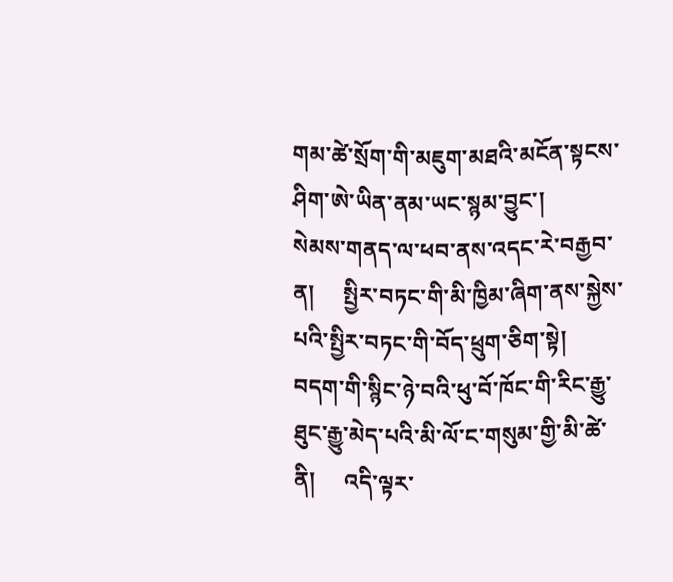གམ་ཚེ་སྲོག་གི་མཇུག་མཐའི་མངོན་སྟངས་ཤིག་ཨེ་ཡིན་ནམ་ཡང་སྙམ་བྱུང་།
སེམས་གནད་ལ་ཕབ་ནས་འདང་རེ་བརྒྱབ་ན།     སྤྱིར་བཏང་གི་མི་ཁྱིམ་ཞིག་ནས་སྐྱེས་པའི་སྤྱིར་བཏང་གི་བོད་ཕྲུག་ཅིག་སྟེ།      བདག་གི་སྙིང་ཉེ་བའི་ཕུ་བོ་ཁོང་གི་རིང་རྒྱུ་ཐུང་རྒྱུ་མེད་པའི་མི་ལོ་ང་གསུམ་གྱི་མི་ཚེ་ནི།     འདི་ལྟར་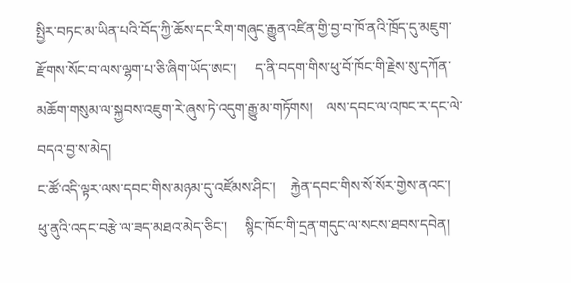སྤྱིར་བཏང་མ་ཡིན་པའི་བོད་ཀྱི་ཆོས་དང་རིག་གཞུང་རྒྱུན་འཛིན་གྱི་བྱ་བ་ཁོ་ནའི་ཁྲོད་དུ་མཇུག་རྫོགས་སོང་བ་ལས་ལྷག་པ་ཅི་ཞིག་ཡོད་ཨང་།     ད་ནི་བདག་གིས་ཕུ་བོ་ཁོང་གི་རྗེས་སུ་དཀོན་མཆོག་གསུམ་ལ་སྐྱབས་འཇུག་རེ་ཞུས་ཏེ་འདུག་རྒྱུ་མ་གཏོགས།    ལས་དབང་ལ་འཁང་ར་དང་ལེ་བདའ་བྱ་ས་མེད།
ང་ཚོ་འདི་ལྟར་ལས་དབང་གིས་མཉམ་དུ་འཛོམས་ཤིང་།    རྐྱེན་དབང་གིས་སོ་སོར་གྱེས་ནའང་།    ཕུ་ནུའི་འདང་བརྩེ་ལ་ཟད་མཐའ་མེད་ཅིང་།     སྙིང་ཁོང་གི་དྲན་གདུང་ལ་སངས་ཐབས་དབེན།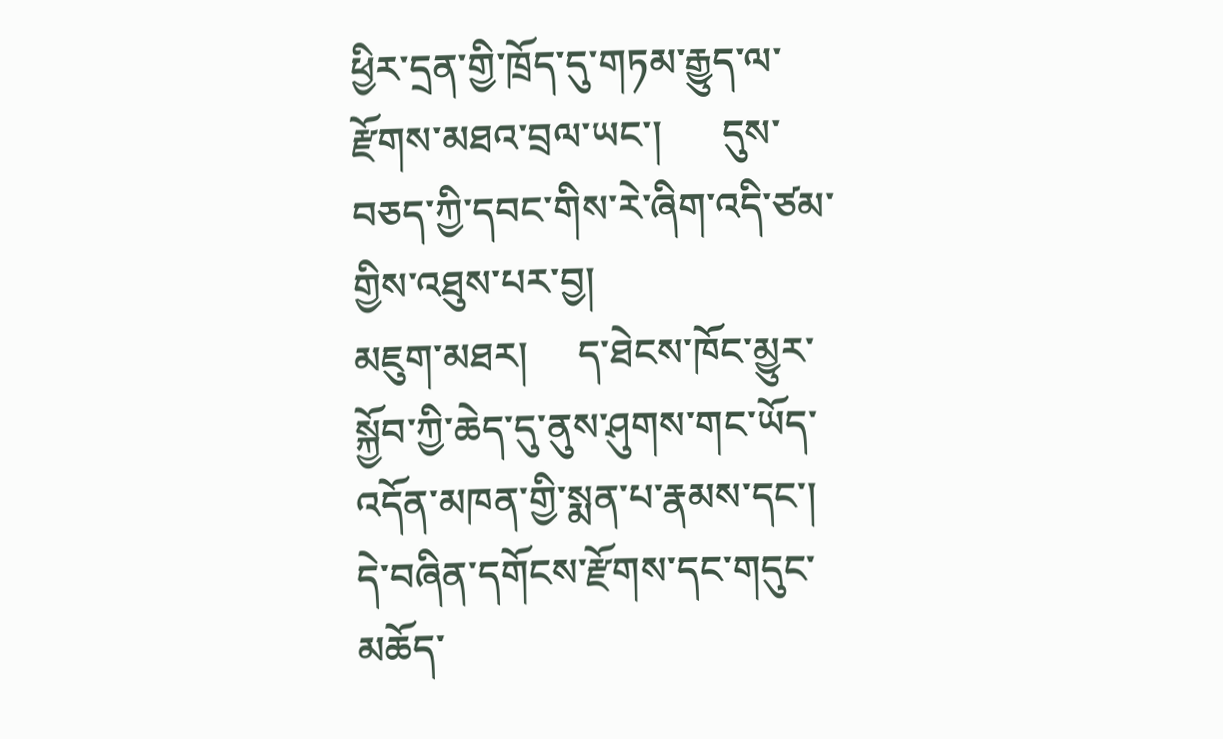ཕྱིར་དྲན་གྱི་ཁྲོད་དུ་གཏམ་རྒྱུད་ལ་རྫོགས་མཐའ་བྲལ་ཡང་།      དུས་བཅད་ཀྱི་དབང་གིས་རེ་ཞིག་འདི་ཙམ་གྱིས་འཐུས་པར་བྱ།
མཇུག་མཐར།     ད་ཐེངས་ཁོང་མྱུར་སྐྱོབ་ཀྱི་ཆེད་དུ་ནུས་ཤུགས་གང་ཡོད་འདོན་མཁན་གྱི་སྨན་པ་རྣམས་དང་།    དེ་བཞིན་དགོངས་རྫོགས་དང་གདུང་མཆོད་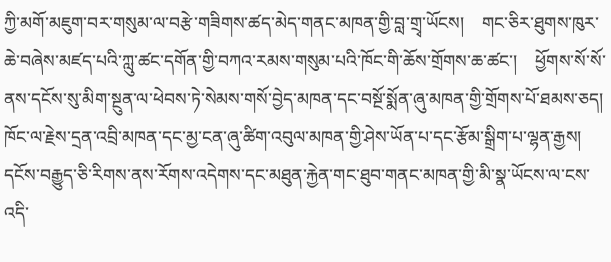ཀྱི་མགོ་མཇུག་བར་གསུམ་ལ་བརྩེ་གཟིགས་ཚད་མེད་གནང་མཁན་གྱི་བླ་གྲྭ་ཡོངས།    གང་ཅིར་ཐུགས་ཁུར་ཆེ་བཞེས་མཛད་པའི་ཀླུ་ཚང་དགོན་གྱི་བཀའ་རམས་གསུམ་པའི་ཁོང་གི་ཆོས་གྲོགས་ཆ་ཚང་།    ཕྱོགས་སོ་སོ་ནས་དངོས་སུ་མིག་སྔུན་ལ་ཕེབས་ཏེ་སེམས་གསོ་བྱེད་མཁན་དང་བསྔོ་སྨོན་ཞུ་མཁན་གྱི་གྲོགས་པོ་ཐམས་ཅད།    ཁོང་ལ་རྗེས་དྲན་འབྲི་མཁན་དང་མྱ་ངན་ཞུ་ཚིག་འབུལ་མཁན་གྱི་ཤེས་ཡོན་པ་དང་རྩོམ་སྒྲིག་པ་ལྷན་རྒྱས།    དངོས་བརྒྱུད་ཅི་རིགས་ནས་རོགས་འདེགས་དང་མཐུན་རྐྱེན་གང་ཐུབ་གནང་མཁན་གྱི་མི་སྣ་ཡོངས་ལ་ངས་འདི་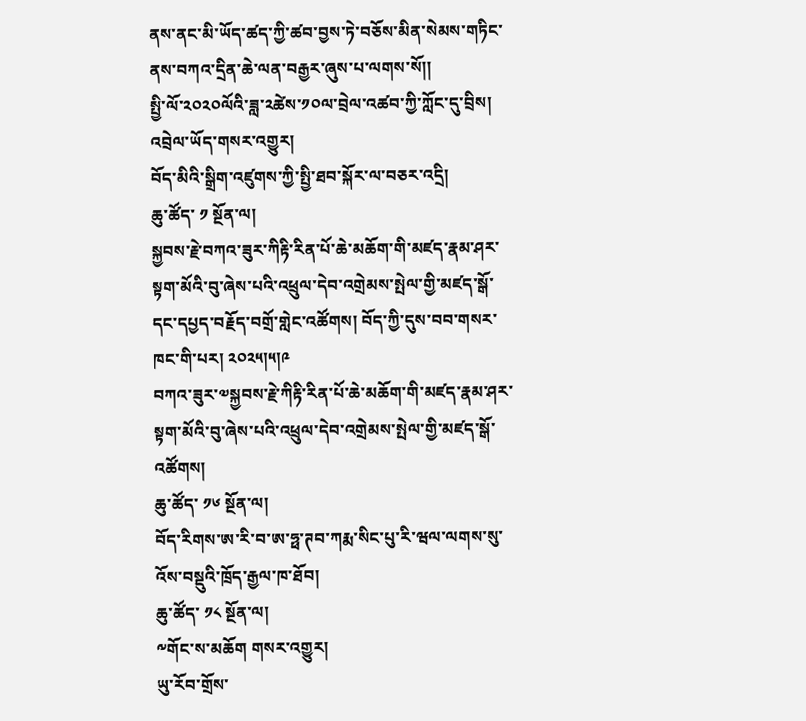ནས་ནང་མི་ཡོད་ཚད་ཀྱི་ཚབ་བྱས་ཏེ་བཅོས་མིན་སེམས་གཏིང་ནས་བཀའ་དྲིན་ཆེ་ལན་བརྒྱར་ཞུས་པ་ལགས་སོ།།
སྤྱི་ལོ་༢༠༢༠ལོའི་ཟླ་༢ཚེས་༡༠ལ་བྲེལ་འཚབ་ཀྱི་ཀློང་དུ་བྲིས།
འབྲེལ་ཡོད་གསར་འགྱུར།
བོད་མིའི་སྒྲིག་འཛུགས་ཀྱི་སྤྱི་ཐབ་སྐོར་ལ་བཅར་འདྲི།
ཆུ་ཚོད་ ༡ སྔོན་ལ།
སྐྱབས་རྗེ་བཀའ་ཟུར་ཀིརྟི་རིན་པོ་ཆེ་མཆོག་གི་མཛད་རྣམ་ཤར་སྟག་མོའི་བུ་ཞེས་པའི་འཕྲུལ་དེབ་འགྲེམས་སྤེལ་གྱི་མཛད་སྒོ་དང་དཔྱད་བརྗོད་བགྲོ་གླེང་འཚོགས། བོད་ཀྱི་དུས་བབ་གསར་ཁང་གི་པར། ༢༠༢༥།༥།༩
བཀའ་ཟུར་༧སྐྱབས་རྗེ་ཀིརྟི་རིན་པོ་ཆེ་མཆོག་གི་མཛད་རྣམ་ཤར་སྟག་མོའི་བུ་ཞེས་པའི་འཕྲུལ་དེབ་འགྲེམས་སྤེལ་གྱི་མཛད་སྒོ་འཚོགས།
ཆུ་ཚོད་ ༡༦ སྔོན་ལ།
བོད་རིགས་ཨ་རི་བ་ཨ་ཧྥ་ཊབ་ཀརྨ་སིང་པུ་རི་ཝལ་ལགས་སུ་འོས་བསྡུའི་ཁྲོད་རྒྱལ་ཁ་ཐོབ།
ཆུ་ཚོད་ ༡༨ སྔོན་ལ།
༸གོང་ས་མཆོག གསར་འགྱུར།
ཡུ་རོབ་གྲོས་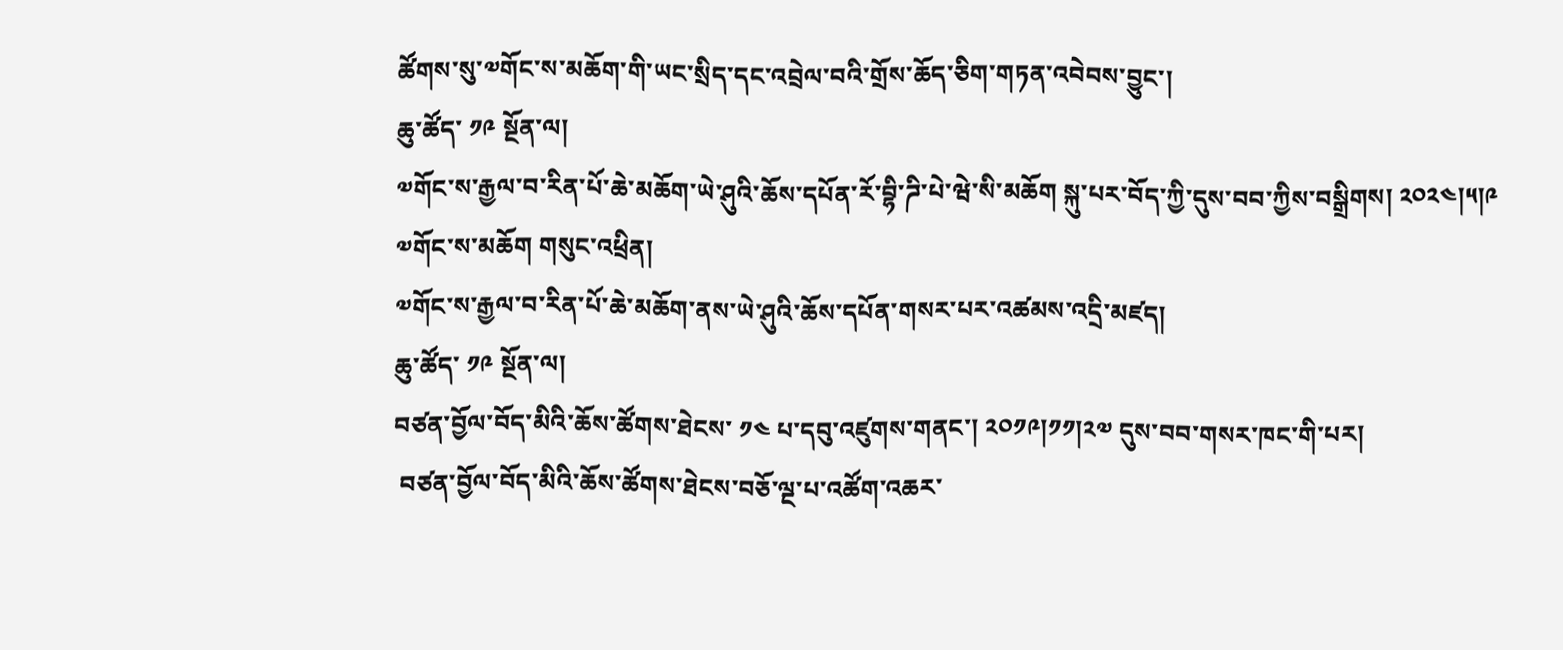ཚོགས་སུ་༧གོང་ས་མཆོག་གི་ཡང་སྲིད་དང་འབྲེལ་བའི་གྲོས་ཆོད་ཅིག་གཏན་འབེབས་བྱུང་།
ཆུ་ཚོད་ ༡༩ སྔོན་ལ།
༧གོང་ས་རྒྱལ་བ་རིན་པོ་ཆེ་མཆོག་ཡེ་ཤུའི་ཆོས་དཔོན་རོ་བྷི་ཌི་པེ་ཝེ་སི་མཆོག སྐུ་པར་བོད་ཀྱི་དུས་བབ་ཀྱིས་བསྒྲིགས། ༢༠༢༤།༥།༩
༧གོང་ས་མཆོག གསུང་འཕྲིན།
༧གོང་ས་རྒྱལ་བ་རིན་པོ་ཆེ་མཆོག་ནས་ཡེ་ཤུའི་ཆོས་དཔོན་གསར་པར་འཚམས་འདྲི་མཛད།
ཆུ་ཚོད་ ༡༩ སྔོན་ལ།
བཙན་བྱོལ་བོད་མིའི་ཆོས་ཚོགས་ཐེངས་ ༡༤ པ་དབུ་འཛུགས་གནང་། ༢༠༡༩།༡༡།༢༧ དུས་བབ་གསར་ཁང་གི་པར།
 བཙན་བྱོལ་བོད་མིའི་ཆོས་ཚོགས་ཐེངས་བཅོ་ལྔ་པ་འཚོག་འཆར་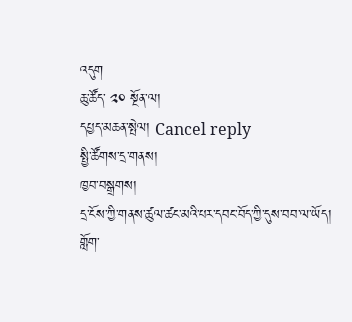འདུག
ཆུ་ཚོད་ ༢༠ སྔོན་ལ།
དཔྱད་མཆན་སྤེལ། Cancel reply
སྤྱི་ཚོགས་དྲ་གནས།
ཁྱབ་བསྒྲགས།
དྲ་ངོས་ཀྱི་གནས་ཚུལ་ཚང་མའི་པར་དབང་བོད་ཀྱི་དུས་བབ་ལ་ཡོད།
གློག་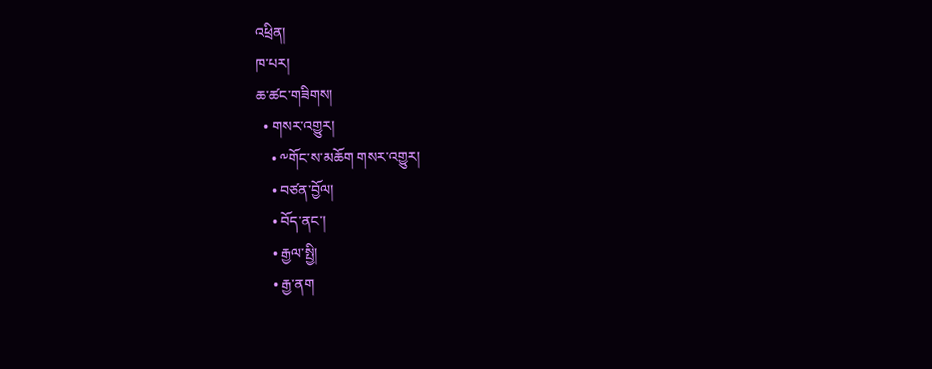འཕྲིན།
ཁ་པར།
ཆ་ཚང་གཟིགས།
  • གསར་འགྱུར།
    • ༸གོང་ས་མཆོག གསར་འགྱུར།
    • བཙན་བྱོལ།
    • བོད་ནང་།
    • རྒྱལ་སྤྱི།
    • རྒྱ་ནག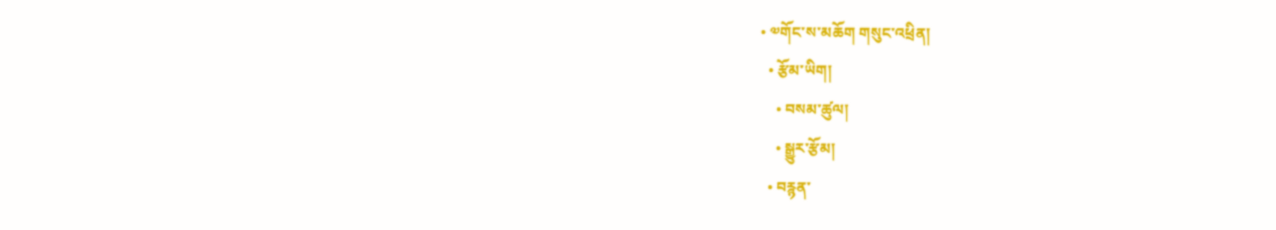• ༧གོང་ས་མཆོག གསུང་འཕྲིན།
  • རྩོམ་ཡིག།
    • བསམ་ཚུལ།
    • སྒྱུར་རྩོམ།
  • བརྙན་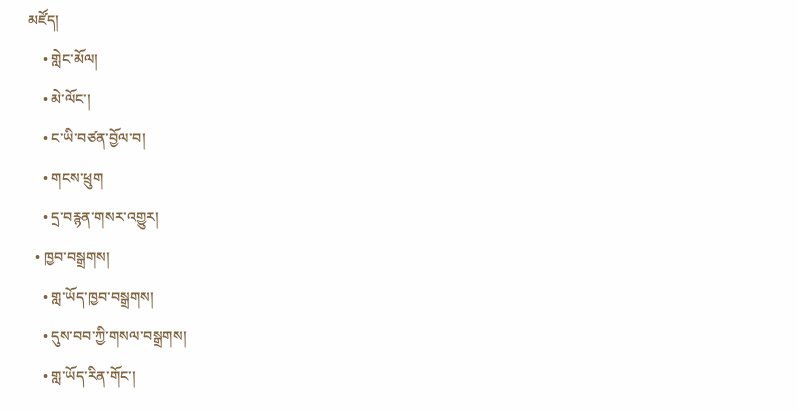མཛོད།
    • གླེང་མོལ།
    • མེ་ལོང་།
    • ང་ཡི་བཙན་བྱོལ་བ།
    • གངས་ཕྲུག
    • དྲ་བརྙན་གསར་འགྱུར།
  • ཁྱབ་བསྒྲགས།
    • གླ་ཡོད་ཁྱབ་བསྒྲགས།
    • དུས་བབ་ཀྱི་གསལ་བསྒྲགས།
    • གླ་ཡོད་རིན་གོང་།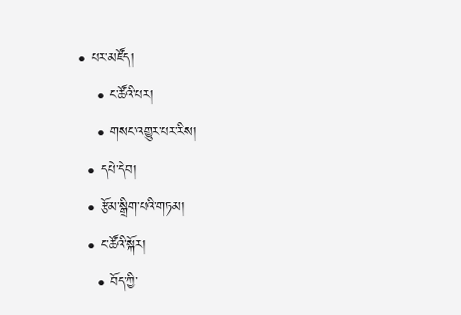• པར་མཛོད།
    • ང་ཚོའི་པར།
    • གསང་འགྱུར་པར་རིས།
  • དཔེ་དེབ།
  • རྩོམ་སྒྲིག་པའི་གཏམ།
  • ང་ཚོའི་སྐོར།
    • བོད་ཀྱི་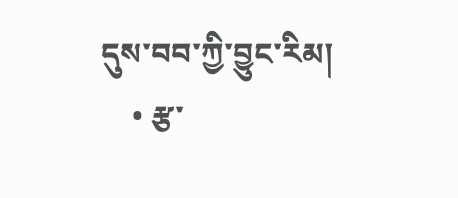དུས་བབ་ཀྱི་བྱུང་རིམ།
    • རྩ་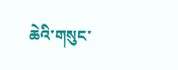ཆེའི་གསུང་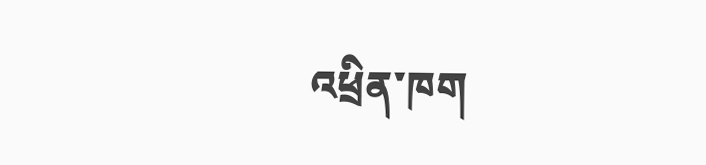འཕྲིན་ཁག